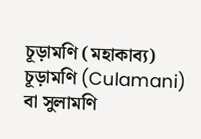চূড়ামণি (মহাকাব্য)
চূড়ামণি (Culamani) বা সুলামণি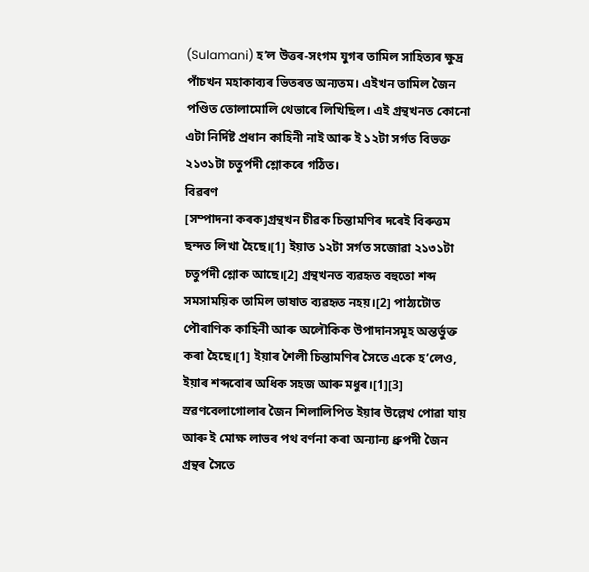(Sulamani) হ’ল উত্তৰ-সংগম যুগৰ তামিল সাহিত্যৰ ক্ষুদ্ৰ পাঁচখন মহাকাব্যৰ ভিতৰত অন্যতম। এইখন তামিল জৈন পণ্ডিত তোলামোলি থেভাৰে লিখিছিল। এই গ্ৰন্থখনত কোনো এটা নিৰ্দিষ্ট প্ৰধান কাহিনী নাই আৰু ই ১২টা সৰ্গত বিভক্ত ২১৩১টা চতুৰ্পদী শ্লোকৰে গঠিত।
বিৱৰণ
[সম্পাদনা কৰক]গ্ৰন্থখন চীৱক চিন্তামণিৰ দৰেই বিৰুত্তম ছন্দত লিখা হৈছে।[1] ইয়াত ১২টা সৰ্গত সজোৱা ২১৩১টা চতুৰ্পদী শ্লোক আছে।[2] গ্ৰন্থখনত ব্যৱহৃত বহুতো শব্দ সমসাময়িক তামিল ভাষাত ব্যৱহৃত নহয়।[2] পাঠ্যটোত পৌৰাণিক কাহিনী আৰু অলৌকিক উপাদানসমূহ অন্তৰ্ভুক্ত কৰা হৈছে।[1] ইয়াৰ শৈলী চিন্তামণিৰ সৈতে একে হ’লেও, ইয়াৰ শব্দবোৰ অধিক সহজ আৰু মধুৰ।[1][3] স্ৰৱণবেলাগোলাৰ জৈন শিলালিপিত ইয়াৰ উল্লেখ পোৱা যায় আৰু ই মোক্ষ লাভৰ পথ বৰ্ণনা কৰা অন্যান্য ধ্ৰুপদী জৈন গ্ৰন্থৰ সৈতে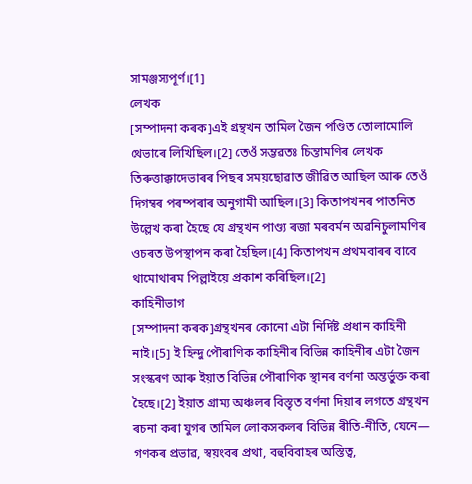সামঞ্জস্যপূৰ্ণ।[1]
লেখক
[সম্পাদনা কৰক]এই গ্ৰন্থখন তামিল জৈন পণ্ডিত তোলামোলি থেভাৰে লিখিছিল।[2] তেওঁ সম্ভৱতঃ চিন্তামণিৰ লেখক তিৰুত্তাক্কাদেভাৰৰ পিছৰ সময়ছোৱাত জীৱিত আছিল আৰু তেওঁ দিগম্বৰ পৰম্পৰাৰ অনুগামী আছিল।[3] কিতাপখনৰ পাতনিত উল্লেখ কৰা হৈছে যে গ্ৰন্থখন পাণ্ড্য ৰজা মৰবৰ্মন অৱনিচুলামণিৰ ওচৰত উপস্থাপন কৰা হৈছিল।[4] কিতাপখন প্ৰথমবাৰৰ বাবে থামোথাৰম পিল্লাইয়ে প্ৰকাশ কৰিছিল।[2]
কাহিনীভাগ
[সম্পাদনা কৰক]গ্ৰন্থখনৰ কোনো এটা নিৰ্দিষ্ট প্ৰধান কাহিনী নাই।[5] ই হিন্দু পৌৰাণিক কাহিনীৰ বিভিন্ন কাহিনীৰ এটা জৈন সংস্কৰণ আৰু ইয়াত বিভিন্ন পৌৰাণিক স্থানৰ বৰ্ণনা অন্তৰ্ভুক্ত কৰা হৈছে।[2] ইয়াত গ্ৰাম্য অঞ্চলৰ বিস্তৃত বৰ্ণনা দিয়াৰ লগতে গ্ৰন্থখন ৰচনা কৰা যুগৰ তামিল লোকসকলৰ বিভিন্ন ৰীতি-নীতি, যেনে— গণকৰ প্ৰভাৱ, স্বয়ংবৰ প্ৰথা, বহুবিবাহৰ অস্তিত্ব,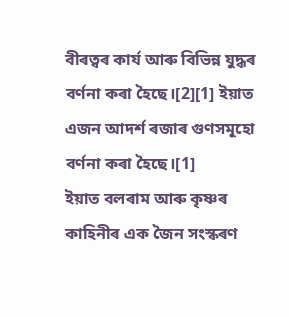বীৰত্বৰ কাৰ্য আৰু বিভিন্ন যুদ্ধৰ বৰ্ণনা কৰা হৈছে।[2][1] ইয়াত এজন আদৰ্শ ৰজাৰ গুণসমূহো বৰ্ণনা কৰা হৈছে।[1]
ইয়াত বলৰাম আৰু কৃষ্ণৰ কাহিনীৰ এক জৈন সংস্কৰণ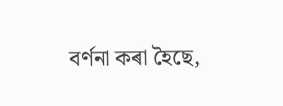বৰ্ণনা কৰা হৈছে,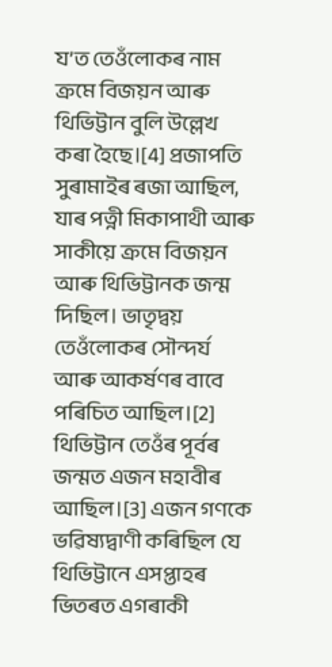য’ত তেওঁলোকৰ নাম ক্ৰমে বিজয়ন আৰু থিভিট্টান বুলি উল্লেখ কৰা হৈছে।[4] প্ৰজাপতি সুৰামাইৰ ৰজা আছিল, যাৰ পত্নী মিকাপাথী আৰু সাকীয়ে ক্ৰমে বিজয়ন আৰু থিভিট্টানক জন্ম দিছিল। ভাতৃদ্বয় তেওঁলোকৰ সৌন্দৰ্য আৰু আকৰ্ষণৰ বাবে পৰিচিত আছিল।[2] থিভিট্টান তেওঁৰ পূৰ্বৰ জন্মত এজন মহাবীৰ আছিল।[3] এজন গণকে ভৱিষ্যদ্বাণী কৰিছিল যে থিভিট্টানে এসপ্তাহৰ ভিতৰত এগৰাকী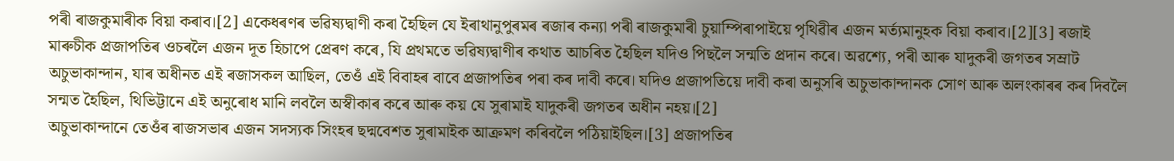পৰী ৰাজকুমাৰীক বিয়া কৰাব।[2] একেধৰণৰ ভৱিষ্যদ্বাণী কৰা হৈছিল যে ইৰাথানুপুৰমৰ ৰজাৰ কন্যা পৰী ৰাজকুমাৰী চুয়াম্পিৰাপাইয়ে পৃথিৱীৰ এজন মৰ্ত্যমানুহক বিয়া কৰাব।[2][3] ৰজাই মাৰুচীক প্ৰজাপতিৰ ওচৰলৈ এজন দূত হিচাপে প্ৰেৰণ কৰে, যি প্ৰথমতে ভৱিষ্যদ্বাণীৰ কথাত আচৰিত হৈছিল যদিও পিছলৈ সন্মতি প্ৰদান কৰে। অৱশ্যে, পৰী আৰু যাদুকৰী জগতৰ সম্ৰাট অচুভাকান্দান, যাৰ অধীনত এই ৰজাসকল আছিল, তেওঁ এই বিবাহৰ বাবে প্ৰজাপতিৰ পৰা কৰ দাবী কৰে। যদিও প্ৰজাপতিয়ে দাবী কৰা অনুসৰি অচুভাকান্দানক সোণ আৰু অলংকাৰৰ কৰ দিবলৈ সন্মত হৈছিল, থিভিট্টানে এই অনুৰোধ মানি লবলৈ অস্বীকাৰ কৰে আৰু কয় যে সুৰামাই যাদুকৰী জগতৰ অধীন নহয়।[2]
অচুভাকান্দানে তেওঁৰ ৰাজসভাৰ এজন সদস্যক সিংহৰ ছদ্মবেশত সুৰামাইক আক্ৰমণ কৰিবলৈ পঠিয়াইছিল।[3] প্ৰজাপতিৰ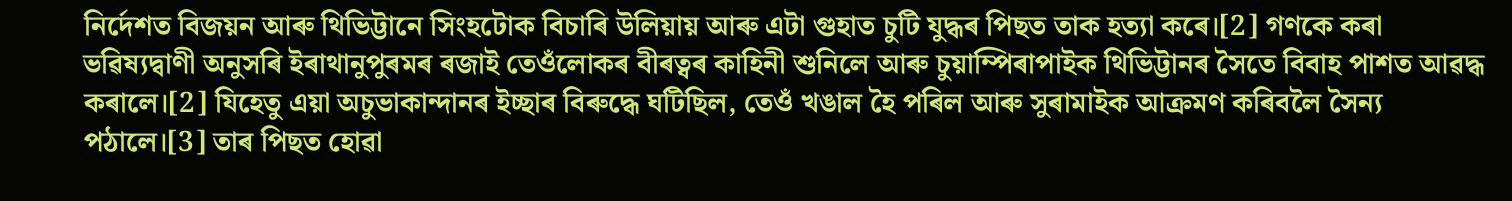নিৰ্দেশত বিজয়ন আৰু থিভিট্টানে সিংহটোক বিচাৰি উলিয়ায় আৰু এটা গুহাত চুটি যুদ্ধৰ পিছত তাক হত্যা কৰে।[2] গণকে কৰা ভৱিষ্যদ্বাণী অনুসৰি ইৰাথানুপুৰমৰ ৰজাই তেওঁলোকৰ বীৰত্বৰ কাহিনী শুনিলে আৰু চুয়াম্পিৰাপাইক থিভিট্টানৰ সৈতে বিবাহ পাশত আৱদ্ধ কৰালে।[2] যিহেতু এয়া অচুভাকান্দানৰ ইচ্ছাৰ বিৰুদ্ধে ঘটিছিল, তেওঁ খঙাল হৈ পৰিল আৰু সুৰামাইক আক্ৰমণ কৰিবলৈ সৈন্য পঠালে।[3] তাৰ পিছত হোৱা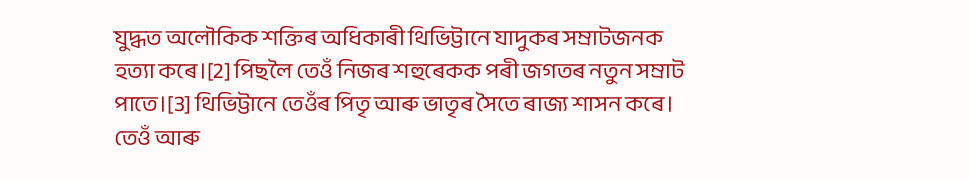যুদ্ধত অলৌকিক শক্তিৰ অধিকাৰী থিভিট্টানে যাদুকৰ সম্ৰাটজনক হত্যা কৰে।[2] পিছলৈ তেওঁ নিজৰ শহুৰেকক পৰী জগতৰ নতুন সম্ৰাট পাতে।[3] থিভিট্টানে তেওঁৰ পিতৃ আৰু ভাতৃৰ সৈতে ৰাজ্য শাসন কৰে। তেওঁ আৰু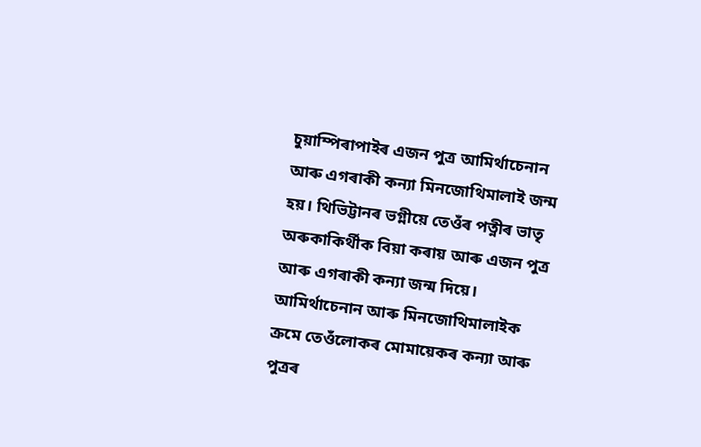চুয়াম্পিৰাপাইৰ এজন পুত্ৰ আমিৰ্থাচেনান আৰু এগৰাকী কন্যা মিনজোথিমালাই জন্ম হয়। থিভিট্টানৰ ভগ্নীয়ে তেওঁৰ পত্নীৰ ভাতৃ অৰুকাকিৰ্থীক বিয়া কৰায় আৰু এজন পুত্ৰ আৰু এগৰাকী কন্যা জন্ম দিয়ে। আমিৰ্থাচেনান আৰু মিনজোথিমালাইক ক্ৰমে তেওঁলোকৰ মোমায়েকৰ কন্যা আৰু পুত্ৰৰ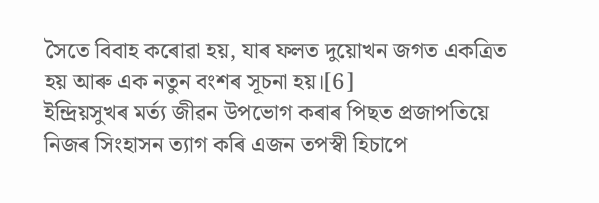সৈতে বিবাহ কৰোৱা হয়, যাৰ ফলত দুয়োখন জগত একত্ৰিত হয় আৰু এক নতুন বংশৰ সূচনা হয়।[6]
ইন্দ্ৰিয়সুখৰ মৰ্ত্য জীৱন উপভোগ কৰাৰ পিছত প্ৰজাপতিয়ে নিজৰ সিংহাসন ত্যাগ কৰি এজন তপস্বী হিচাপে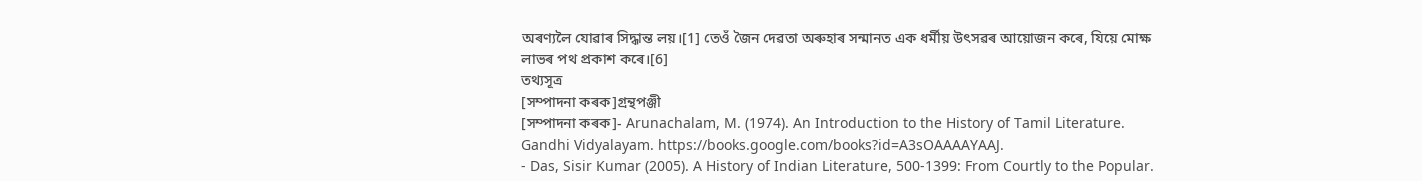অৰণ্যলৈ যোৱাৰ সিদ্ধান্ত লয়।[1] তেওঁ জৈন দেৱতা অৰুহাৰ সন্মানত এক ধৰ্মীয় উৎসৱৰ আয়োজন কৰে, যিয়ে মোক্ষ লাভৰ পথ প্ৰকাশ কৰে।[6]
তথ্যসূত্ৰ
[সম্পাদনা কৰক]গ্ৰন্থপঞ্জী
[সম্পাদনা কৰক]- Arunachalam, M. (1974). An Introduction to the History of Tamil Literature. Gandhi Vidyalayam. https://books.google.com/books?id=A3sOAAAAYAAJ.
- Das, Sisir Kumar (2005). A History of Indian Literature, 500-1399: From Courtly to the Popular.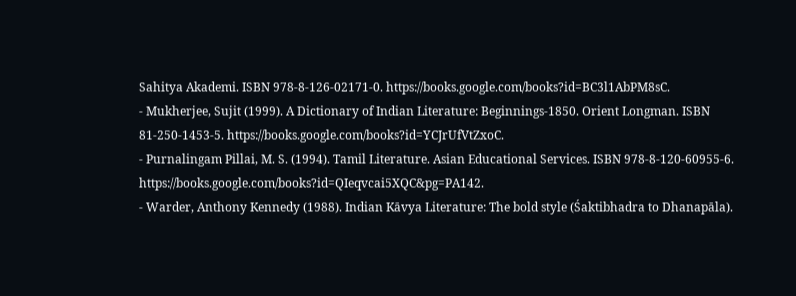Sahitya Akademi. ISBN 978-8-126-02171-0. https://books.google.com/books?id=BC3l1AbPM8sC.
- Mukherjee, Sujit (1999). A Dictionary of Indian Literature: Beginnings-1850. Orient Longman. ISBN 81-250-1453-5. https://books.google.com/books?id=YCJrUfVtZxoC.
- Purnalingam Pillai, M. S. (1994). Tamil Literature. Asian Educational Services. ISBN 978-8-120-60955-6. https://books.google.com/books?id=QIeqvcai5XQC&pg=PA142.
- Warder, Anthony Kennedy (1988). Indian Kāvya Literature: The bold style (Śaktibhadra to Dhanapāla).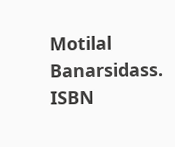Motilal Banarsidass. ISBN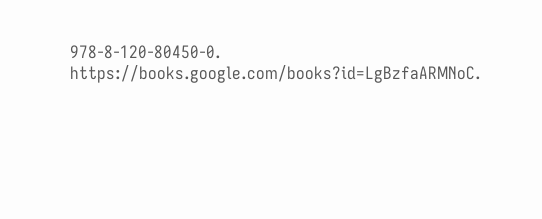978-8-120-80450-0. https://books.google.com/books?id=LgBzfaARMNoC.